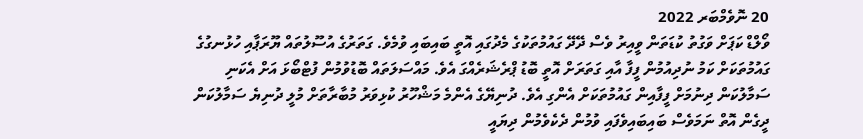20 ނޮވެމްބަރ 2022
ވޯލްޑް ކަޕަށް ވަގުތު ކުޑަތަން ވީއިރު ވެސް ދޭދޭ ގައުމުތަކުގެ މެދުގައި އޮތީ ބައިބައި ވުމެވެ. ގަތަރުގެ އުސޫލުތައް ޔޫރަޕާއި ހުޅުނގުގެ ގައުމުތަކަށް ކަމު ނުދިއުމުން ފީފާ އާއި ގަތަރަށް އޮތީ ބޮޑު ޕްރެޝަރެއްގަ އެވެ. މައްސަލަތައް ބޮޑުވުމުން ފުޓްބޯޅަ އަށް އެކަނި ސަމާލުކަން ދިނުމަށް ފީފާއިން ގައުމުތަކަށް އެންގި އެވެ. ދުނިޔޭގެ އެންމެ މަޝްހޫރު ކުޅިވަރު މުބާރާތަށް މުލީ ދުނިޔެ ސަމާލުކަން ދީގެން އޮތް ނަމަވެސް ބައިބައިވެފައި ވުމުން ދެކެވެމުން ދިޔައީ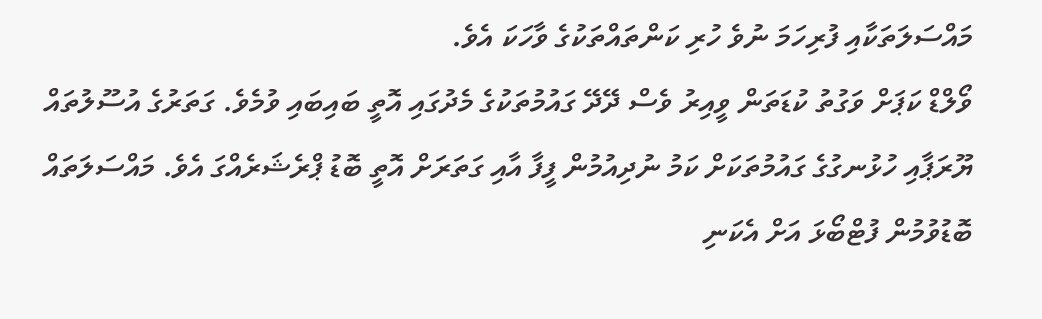މައްސަލަތަކާއި ފުރިހަމަ ނުވެ ހުރި ކަންތައްތަކުގެ ވާހަކަ އެވެ.
ވޯލްޑް ކަޕަށް ވަގުތު ކުޑަތަން ވީއިރު ވެސް ދޭދޭ ގައުމުތަކުގެ މެދުގައި އޮތީ ބައިބައި ވުމެވެ. ގަތަރުގެ އުސޫލުތައް ޔޫރަޕާއި ހުޅުނގުގެ ގައުމުތަކަށް ކަމު ނުދިއުމުން ފީފާ އާއި ގަތަރަށް އޮތީ ބޮޑު ޕްރެޝަރެއްގަ އެވެ. މައްސަލަތައް ބޮޑުވުމުން ފުޓްބޯޅަ އަށް އެކަނި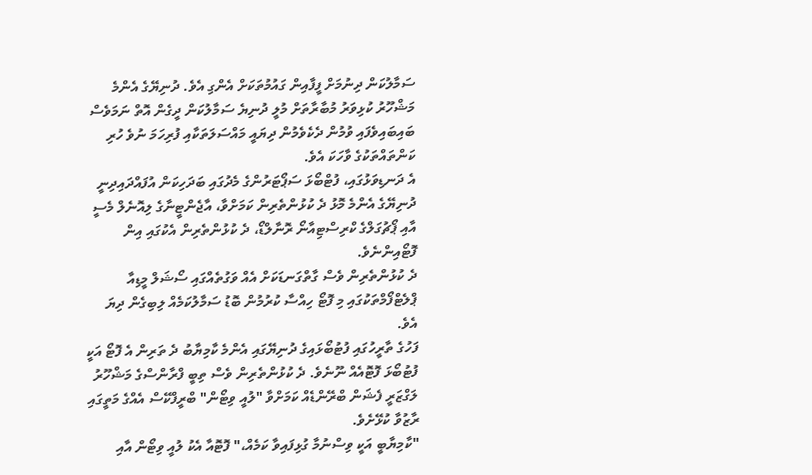ސަމާލުކަން ދިނުމަށް ފީފާއިން ގައުމުތަކަށް އެންގި އެވެ. ދުނިޔޭގެ އެންމެ މަޝްހޫރު ކުޅިވަރު މުބާރާތަށް މުލީ ދުނިޔެ ސަމާލުކަން ދީގެން އޮތް ނަމަވެސް ބައިބައިވެފައި ވުމުން ދެކެވެމުން ދިޔައީ މައްސަލަތަކާއި ފުރިހަމަ ނުވެ ހުރި ކަންތައްތަކުގެ ވާހަކަ އެވެ.
އެ ދަނޑިވަޅުގައި، ފުޓްބޯޅަ ސަޕޯޓަރުންގެ މެދުގައި ބަދަހިކަން އުފައްދައިދިނީ ދުނިޔޭގެ އެންމެ މޮޅު ދެ ކުޅުންތެރިން ކަމަށްވާ، އާޖެންޓީނާގެ ލިއޮނެލް މެސީ އާއި ޕޯޗުގަލްގެ ކްރިސްޓިއާނޯ ރޮނާލްޑޯ، ދެ ކުޅުންތެރިން އެކުގައި އިން ފޮޓޯއިންނެވެ.
ދެ ކުޅުންތެރިން ވެސް ގާތްގަނޑަކަށް އެއް ވަގުތެއްގައި ސޯޝަލް މީޑިއާ ޕްލެޓްފޯމްތަކުގައި މި ފޮޓޯ ހިއްސާ ކުރުމުން ބޮޑު ސަމާލުކަމެއް ލިބިގެން ދިޔަ އެވެ.
ފަހުގެ ތާރީހުގައި ފުޓުބޯޅައިގެ ދުނިޔޭގައި އެންމެ ކާމިޔާބު ދެ ތަރިން އެ ފޮޓޯ އަކީ ފުޓުބޯޅަ ފޮޓޮއެއް ނޫނެވެ. ދެ ކުޅުންތެރިން ވެސް ތިބީ ފްރާންސްގެ މަޝްހޫރު ލަގްޒަރީ ފެޝަން ބްރޭންޑެއް ކަމަށްވާ "ލުއީ ވިޓޯން" ބްރީފްކޭސް އެއްގެ މަތީގައި ރާޒުވާ ކުޅޭށެވެ.
"ކާމިޔާބީ އަކީ ވިސްނުމާ ގުޅިފައިވާ ކަމެއް،" ފޮޓޮއާ އެކު ލުއީ ވިޓޯން އާއި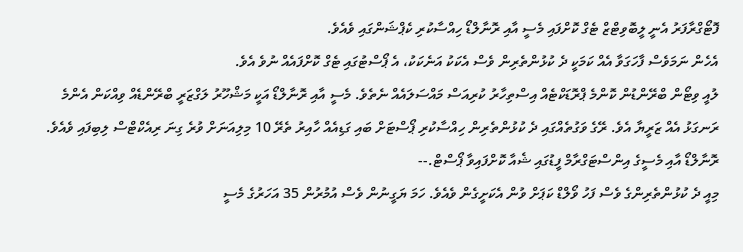ފޮޓޯގްރާފަރު އެނީ ލީބޮވިޓްޒް ޓެގް ކޮށްފައި މެސީ އާއި ރޮނާލްޑޯ ހިއްސާކުރި ކެޕްޝަންގައި ވެއެވެ.
އެހެން ނަމަވެސް ފާހަގަވާ އެއް ކަމަކީ ދެ ކުޅުންތެރިން ވެސް އެކަކު އަނެކަކު، އެ ޕޯސްޓުގައި ޓެގް ކޮށްފައެއް ނުވެ އެވެ.
ލުއީ ވިޓޯން ބްރޭންޑުން ކޮންމެ ޕްރޮޑަކްޓެއް އިސްތިހާރު ކުރިއަސް މައްސަލައެއް ނެތެވެ. މެސީ އާއި ރޮނާލްޑޯ އަކީ މަޝްހޫރު ލަގްޒަރީ ބްރޭންޑެއް ވިއްކަން އެންމެ ރަނގަޅު އެއް ޒަރީޔާ އެވެ. ރޭގެ ވަގުތެއްގައި ދެ ކުޅުންތެރިން ހިއްސާކުރި ޕޯސްޓަށް ބައި ގަޑިއެއް ހާއިރު ތެރޭ 10 މިލިއަނަށް ވުރެ ގިނަ ރިއެކްޓްސް ލިބިފައި ވެއެވެ.
ރޮނާލްޑޯ އާއި މެސީގެ އިންސްޓަގްރާމް ފީޑުގައި ޝެއާ ކޮށްފައިވާ ޕޯސްޓް.--
މިއީ ދެ ކުޅުންތެރިންގެ ވެސް ފަހު ވޯލްޑް ކަޕަށް ވުން އެކަށީގެން ވެއެވެ. ހަމަ ޔަގީނުން ވެސް އުމުރުން 35 އަހަރުގެ މެސީ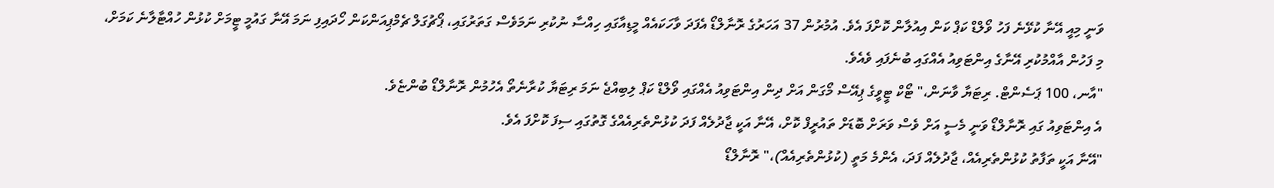ވަނީ މިއީ އޭނާ ކުޅޭނެ ފަހު ވޯލްޑް ކަޕް ކަން އިއުލާން ކޮށްފަ އެވެ. އުމުރުން 37 އަހަރުގެ ރޮނާލްޑޯ އެފަދަ ވާހަކައެއް މީޑިއާގައި ހިއްސާ ނުކުރި ނަމަވެސް ގަތަރުގައި، ޕޯޗުގަލް ޗެމްޕިއަންކަން ހޯދައިފި ނަމަ އޭނާ ގައުމީ ޓީމަށް ކުޅުން ހުއްޓާލާނެ ކަމަށް، މި ފަހުން އާއްމުކުރި އޭނާގެ އިންޓަވިއު އެއްގައި ބުނެފައި ވެއެވެ.
"އާނ، 100 ޕަސެންޓް. ރިޓަޔާ ވާނަން،" ޓޯކް ޓީވީގެ ޕިއޭސް މޯގަން އަށް ދިން އިންޓަވިއު އެއްގައި ވޯލްޑް ކަޕް ލިބިއްޖެ ނަމަ ރިޓަޔާ ކުރާނެތޯ އެހުމުން ރޮނާލްޑޯ ބުންޏެވެ.
އެ އިންޓަވިއު ގައި ރޮނާލްޑޯ ވަނީ މެސީ އަށް ވެސް ވަރަށް ބޮޑަށް ތައުރީފް ކޮށް، އޭނާ އަކީ ޖާދުލެއް ފަދަ ކުޅުންތެރިއެއްގެ ގޮތުގައި ސިފަ ކޮށްފަ އެވެ.
"އޭނާ އަކީ ތަފާތު ކުޅުންތެރިއެއް، ޖާދުލެއް ފަދަ، އެންމެ މަތީ (ކުޅުންތެރިއެއް)،" ރޮނާލްޑޯ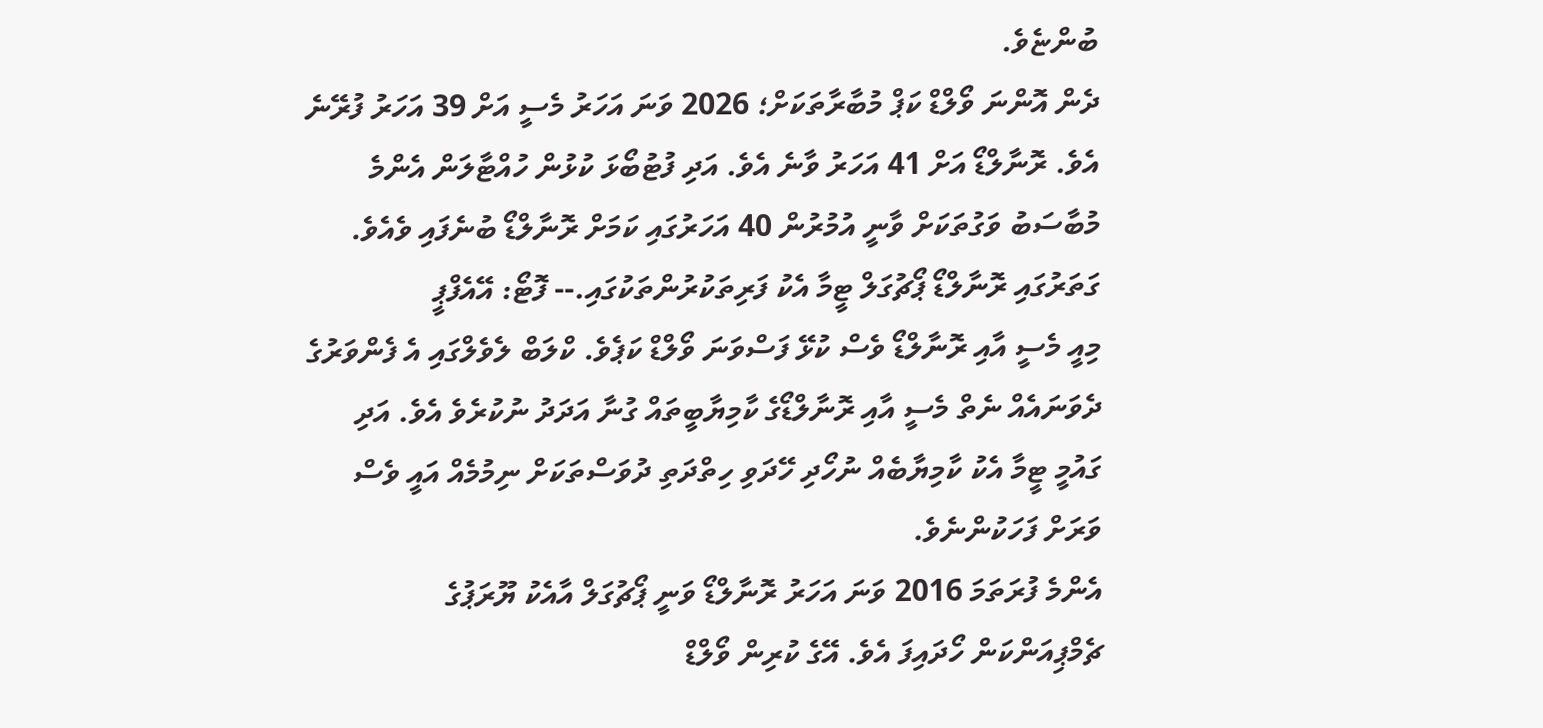ބުންޏެވެ.
ދެން އޮންނަ ވޯލްޑް ކަޕް މުބާރާތަކަށް؛ 2026 ވަނަ އަހަރު މެސީ އަށް 39 އަހަރު ފުރޭނެ އެވެ. ރޮނާލްޑޯ އަށް 41 އަހަރު ވާނެ އެވެ. އަދި ފުޓުބޯޅަ ކުޅުން ހުއްޓާލަން އެންމެ މުބާސަބު ވަގުތަކަށް ވާނީ އުމުރުން 40 އަހަރުގައި ކަމަށް ރޮނާލްޑޯ ބުނެފައި ވެއެވެ.
ގަތަރުގައި ރޮނާލްޑޯ ޕޯޗުގަލް ޓީމާ އެކު ފަރިތަކުރުންތަކުގައި.-- ފޮޓޯ: އޭއެފްޕީ
މިއީ މެސީ އާއި ރޮނާލްޑޯ ވެސް ކުޅޭ ފަސްވަނަ ވޯލްޑް ކަޕެވެ. ކްލަބް ލެވެލްގައި އެ ފެންވަރުގެ ދެވަނައެއް ނެތް މެސީ އާއި ރޮނާލްޑޯގެ ކާމިޔާބީތައް ގުނާ އަދަދު ނުކުރެވެ އެވެ. އަދި ގައުމީ ޓީމާ އެކު ކާމިޔާބެއް ނުހޯދި ހޭދަވި ހިތްދަތި ދުވަސްތަކަށް ނިމުމެއް އައީ ވެސް ވަރަށް ފަހަކުންނެވެ.
އެންމެ ފުރަތަމަ 2016 ވަނަ އަހަރު ރޮނާލްޑޯ ވަނީ ޕޯޗުގަލް އާއެކު ޔޫރަޕުގެ ޗެމްޕިއަންކަން ހޯދައިފަ އެވެ. އޭގެ ކުރިން ވޯލްޑް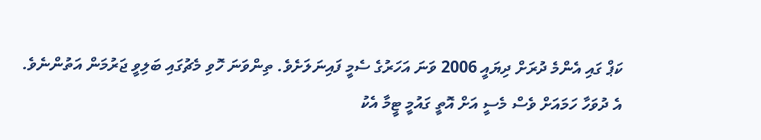ކަޕް ގައި އެންމެ ދުރަށް ދިޔައީ 2006 ވަނަ އަހަރުގެ ސެމީ ފައިނަލަށެވެ. ތިންވަނަ ހޮވި މެޗުގައި ބަލިވީ ޖަރުމަން އަތުންނެވެ.
އެ ދުވަހާ ހަމައަށް ވެސް މެސީ އަށް އޮތީ ގައުމީ ޓީމާ އެކު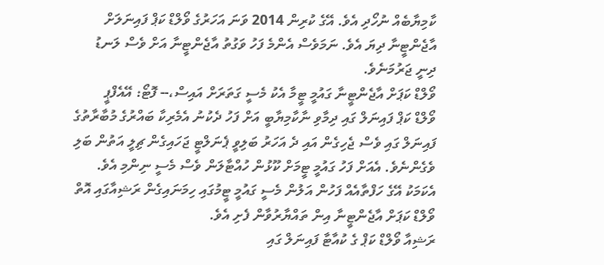ކާމިޔާބެއް ނުހޯދި އެވެ. އޭގެ ކުރިން 2014 ވަނަ އަހަރުގެ ވޯލްޑް ކަޕް ފައިނަލަށް އާޖެންޓީނާ ދިޔަ އެވެ. ނަމަވެސް އެންމެ ފަހު ވަގުތު އާޖެންޓީނާ އަށް ވެސް ލަނޑު ދިނީ ޖަރުމަނެވެ.
ވޯލްޑް ކަޕަށް އާޖެންޓީނާ ގައުމީ ޓީމާ އެކު މެސީ ގަތަރަށް އައިސް،-- ފޮޓޯ: އޭއެފްޕީ
ވޯލްޑް ކަޕް ފައިނަލް ގައި ދިމާވި ނާކާމިޔާބީ އަށް ފަހު ދެކުނު އެމެރިކާ ބައްރުގެ މުބާރާތުގެ ފައިނަލް ގައި ވެސް ޖެހިގެން އައި ދެ އަހަރު ބަލިވީ ޕެނަލްޓީ ޖަހައިގެން ޗިލީ އަތުން ބަލި ވެގެންނެވެ. އެއަށް ފަހު ގައުމީ ޓީމަށް ކޫޅުން ހުއްޓާލަން ވެސް މެސީ ނިންމި އެވެ. އެކަމަކު އޭގެ ހަފްތާއެއް ފަހުން އަލުން މެސީ ގައުމީ ޓީމުގައި ހިމަނައިގެން ރަޝިއާގައި އޮތް ވޯލްޑް ކަޕަށް އާޖެންޓީނާ އިން ތައްޔާރުވާން ފެށި އެވެ.
ރަޝިއާ ވޯލްޑް ކަޕް ގެ ކުއާޓާ ފައިނަލް ގައި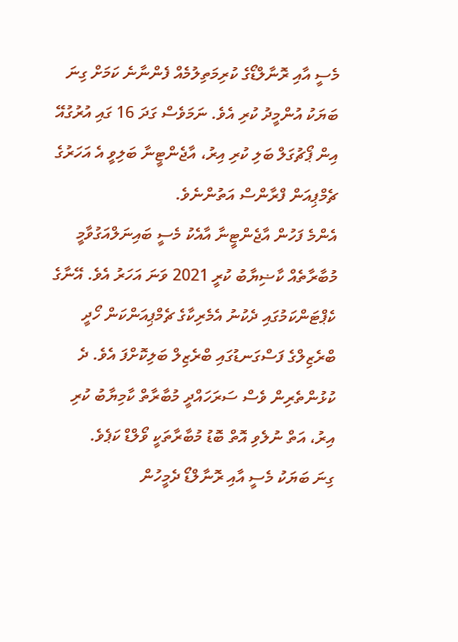މެސީ އާއި ރޮނާލްޑޯގެ ކުރިމަތިލުމެއް ފެންނާނެ ކަމަށް ގިނަ ބަޔަކު އުންމީދު ކުރި އެވެ. ނަމަވެސް ގަދަ 16 ގައި އުރުގުއޭ އިން ޕޯޗުގަލް ބަލި ކުރި އިރު، އާޖެންޓީނާ ބަލިވީ އެ އަހަރުގެ ޗެމްޕިއަން ފްރާންސް އަތުންނެވެ.
އެންމެ ފަހުން އާޖެންޓީނާ އާއެކު މެސީ ބައިނަލްއަގުވާމީ މުބާރާތެއް ކާޟިޔާބު ކުރީ 2021 ވަނަ އަހަރު އެވެ. އޭނާގެ ކެޕްޓަންކަމުގައި ދެކުނު އެމެރިކާގެ ޗެމްޕިއަންކަން ހޯދީ ބްރެޒިލްގެ ފަސްގަނޑުގައި ބްރެޒިލް ބަލިކޮށްފަ އެވެ. ދެ ކުޅުންތެރިން ވެސް ސަރަހައްދީ މުބާރާތް ކާމިޔާބު ކުރި އިރު، އަތް ނުލެވި އޮތް ބޮޑު މުބާރާތަކީ ވޯލްޑް ކަޕެވެ.
ގިނަ ބަޔަކު މެސީ އާއި ރޮނާލްޑޯ ދެމީހުން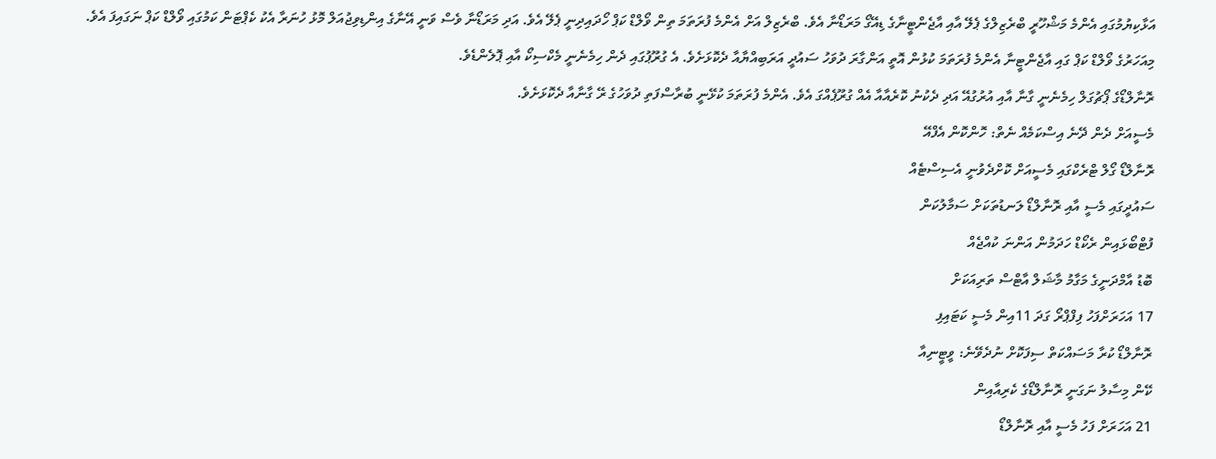އަޅާކިޔުމުގައި އެންމެ މަޝްހޫރީ ބްރެޒިލްގެ ޕެލޭ އާއި އާޖެންޓީނާގެ ޑިއޭގޯ މަރަޑޯނާ އެވެ. ބްރެޒިލް އަށް އެންމެ ފުރަތަމަ ތިން ވޯލްޑް ކަޕް ހޯދައިދިނީ ޕެލޭ އެވެ. އަދި މަރަޑޯނާ ވެސް ވަނީ އޭނާގެ އިންޑިވިޖުއަލް މޮޅު ހުނަރާ އެކު ކެޕްޓަން ކަމުގައި ވޯލްޑް ކަޕް ނަގައިފަ އެވެ.
މިއަހަރުގެ ވޯލްޑް ކަޕް ގައި އާޖެންޓީނާ އެންމެ ފުރަތަމަ ކުޅުން އޮތީ އަންގާރަ ދުވަހު ސައުދީ އަރަބިއްޔާއާ ދެކޮޅަށެވެ. އެ ގުރޫޕުގައި ދެން ހިމެނެނީ މެކްސިކޯ އާއި ޕޮލެންޑެވެ.
ރޮނާލްޑޯގެ ޕޯޗުގަލް ހިމެނެނީ ގާނާ އާއި އުރުގުއޭ އަދި ދެކުނު ކޮރެއާއާ އެއް ގުރޫޕެއްގަ އެވެ. އެންމެ ފުރަތަމަ ކުޅޭނީ ބުރާސްފަތި ދުވަހުގެ ރޭ ގާނާއާ ދެކޮޅަށެވެ.
މެސީއަށް ދެން ދޭނެ އިސްކަމެއް ނެތް: ހޮންކޮން އެފްއޭ
ރޮނާލްޑޯ ގޯލް ޓްރެކްގައި މެސީއަށް ކޮށްދެވުނީ އެސިސްޓެއް
ސައުދީގައި މެސީ އާއި ރޮނާލްޑޯ ލަނޑުތަކަށް ސަމާލުކަން
ފުޓްބޯޅައިން ރެކޯޑް ހަދަމުން އަންނަ ކުއްޖެއް
ބޮޑު އާމްދަނީގެ މަގާމު މާޝަލް އާޓްސް ތަރިއަކަށް
17 އަހަރަށްފަހު ފިފްޕްރޯ ގަދަ 11އިން މެސީ ކަޓައިފި
ރޮނާލްޑޯ ކުރާ މަސައްކަތް ސިފަކޮށް ނުދެވޭނެ: ވީޓީނިއާ
ކޭން މިސާލު ނަގަނީ ރޮނާލްޑޯގެ ކެރިއާއިން
21 އަހަރަށް ފަހު މެސީ އާއި ރޮނާލްޑޯ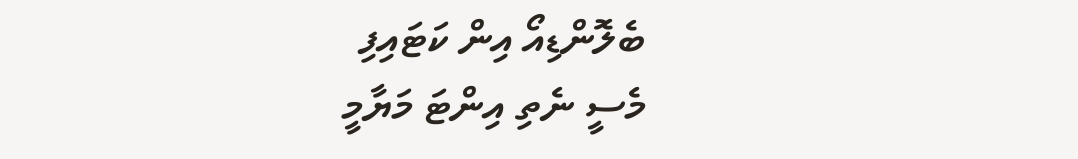ބެލޮންޑިއޯ އިން ކަޓައިފި
މެސީ ނެތި އިންޓަ މަޔާމީ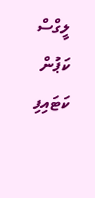ލީގްސް ކަޕުން ކަޓައިފި